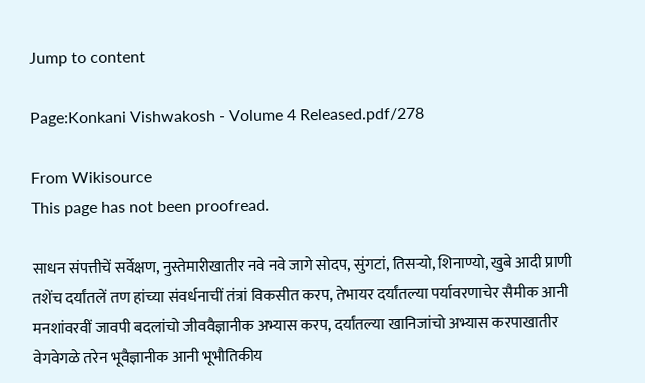Jump to content

Page:Konkani Vishwakosh - Volume 4 Released.pdf/278

From Wikisource
This page has not been proofread.

साधन संपत्तीचें सर्वेक्षण, नुस्तेमारीखातीर नवे नवे जागे सोदप, सुंगटां, तिसऱ्यो, शिनाण्यो, खुबे आदी प्राणी तशेंच दर्यांतलें तण हांच्या संवर्धनाचीं तंत्रां विकसीत करप, तेभायर दर्यांतल्या पर्यावरणाचेर सैमीक आनी मनशांवरवीं जावपी बदलांचो जीववैज्ञानीक अभ्यास करप, दर्यांतल्या खानिजांचो अभ्यास करपाखातीर वेगवेगळे तरेन भूवैज्ञानीक आनी भूभौतिकीय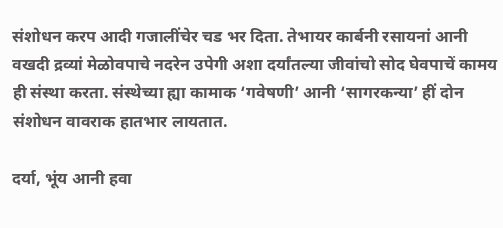संशोधन करप आदी गजालींचेर चड भर दिता. तेभायर कार्बनी रसायनां आनी वखदी द्रव्यां मेळोवपाचे नदरेन उपेगी अशा दर्यांतल्या जीवांचो सोद घेवपाचें कामय ही संस्था करता. संस्थेच्या ह्या कामाक ‘गवेषणी’ आनी ‘सागरकन्या’ हीं दोन संशोधन वावराक हातभार लायतात.

दर्या, भूंय आनी हवा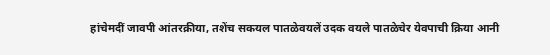हांचेमदीं जावपी आंतरक्रीया, तशेंच सकयल पातळेवयलें उदक वयले पातळेचेर येवपाची क्रिया आनी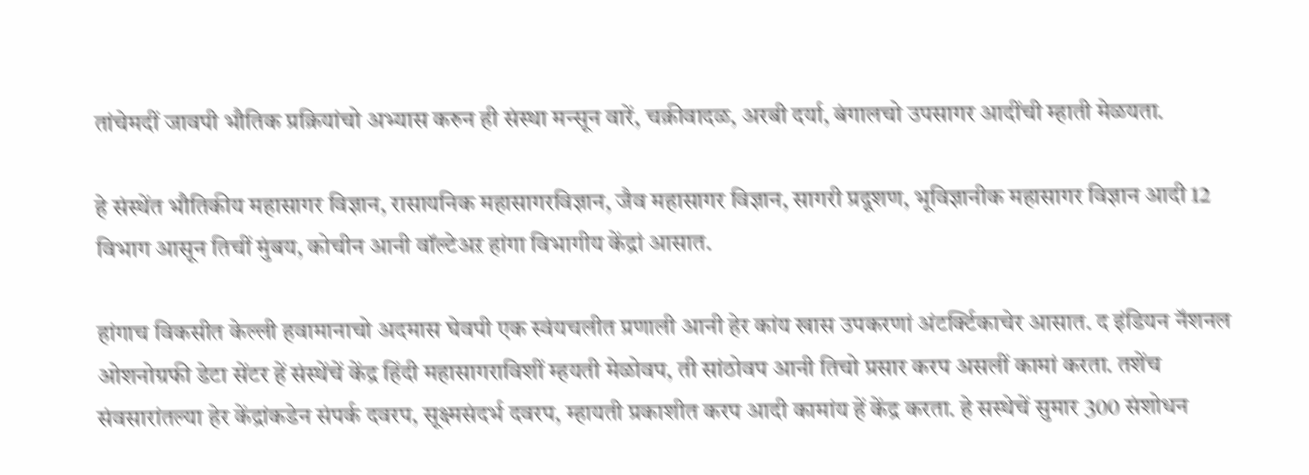तांचेमदीं जावपी भौतिक प्रक्रियांचो अभ्यास करुन ही संस्था मन्सून वारें, चक्रीवादळ, अरबी दर्या, बंगालचो उपसागर आदींची म्हाती मेळयता.

हे संस्थेंत भौतिकीय महासागर विज्ञान, रासायनिक महासागरविज्ञान, जैव महासागर विज्ञान, सागरी प्रदूशण, भूविज्ञानीक महासागर विज्ञान आदी 12 विभाग आसून तिचीं मुंबय, कोचीन आनी वॉल्टेअऱ हांगा विभागीय केंद्रां आसात.

हांगाच विकसीत केल्ली हवामानाचो अदमास घेवपी एक स्वंयचलीत प्रणाली आनी हेर कांय खास उपकरणां अंटर्क्टिकाचेर आसात. द इंडियन नॅशनल ओशनोग्रफी डेटा सेंटर हें संस्थेंचें केंद्र हिंदी महासागराविशीं म्हयती मेळोवप, ती सांठोवप आनी तिचो प्रसार करप असलीं कामां करता. तशेंच संवसारांतल्या हेर केंद्रांकडेन संपर्क दवरप, सूक्ष्मसंदर्भ दवरप, म्हायती प्रकाशीत करप आदी कामांय हें केंद्र करता. हे सस्थेचें सुमार 300 संशोधन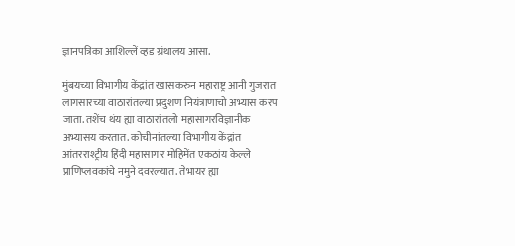ज्ञानपत्रिका आशिल्लें व्हड ग्रंथालय आसा.

मुंबयच्या विभागीय केंद्रांत खासकरुन महाराष्ट्र आनी गुजरात लागसारच्या वाठारांतल्या प्रदुशण नियंत्राणाचो अभ्यास करप जाता. तशेंच थंय ह्या वाठारांतलो महासागरविज्ञानीक अभ्यासय करतात. कोचीनांतल्या विभागीय केंद्रांत आंतरराश्ट्रीय हिंदी महासागर मोहिमेंत एकठांय केल्ले प्राणिप्लवकांचे नमुने दवरल्यात. तेभायर ह्या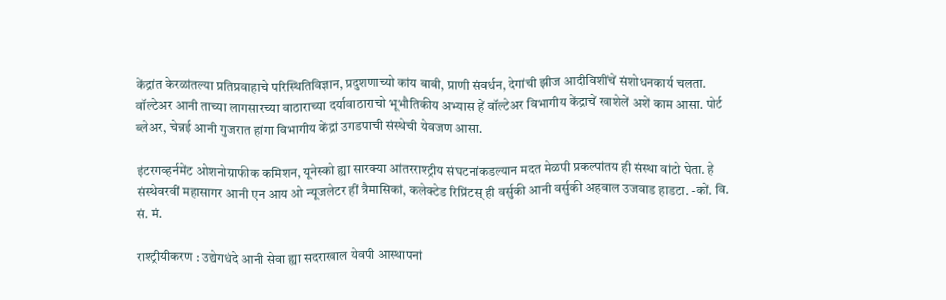केंद्रांत केरळांतल्या प्रतिप्रवाहाचे परिस्थितिविज्ञान, प्रदुशणाच्यो कांय बाबी, प्राणी संवर्धन, देगांची झीज आदीविशींचें संशोधनकार्य चलता. वॉल्टेअर आनी ताच्या लागसारच्या वाठाराच्या दर्यावाठाराचो भूभौतिकीय अभ्यास हें वॉल्टेअर विभागीय केंद्राचें खाशेलें अशें काम आसा. पोर्ट ब्लेअर, चेन्नई आनी गुजरात हांगा विभागीय केंद्रां उगडपाची संस्थेची येवजण आसा.

इंटरगव्हर्नमेंट ओशनोग्राफीक कमिशन, यूनेस्को ह्या सारक्या आंतरराश्ट्रीय संघटनांकडल्यान मदत मेळपी प्रकल्पांतय ही संस्था वांटो घेता. हे संस्थेवरवीं महासागर आनी एन आय ओ न्यूजलेटर हीं त्रैमासिकां, कलेक्टेड रिप्रिंटस् ही वर्सुकी आनी वर्सुकी अहवाल उजवाड हाडटा. -कों. वि. सं. मं.

राश्ट्रीयीकरण : उद्येगधंदे आनी सेवा ह्या सदराखाल येवपी आस्थापनां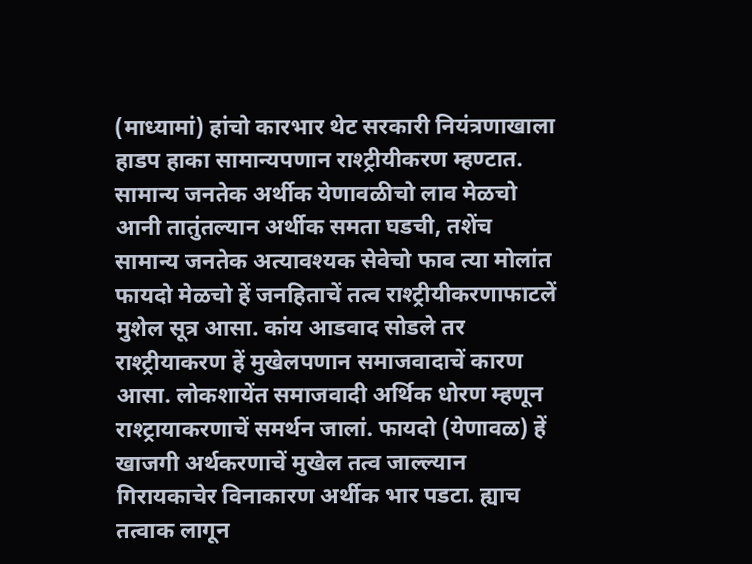(माध्यामां) हांचो कारभार थेट सरकारी नियंत्रणाखाला हाडप हाका सामान्यपणान राश्ट्रीयीकरण म्हण्टात. सामान्य जनतेक अर्थीक येणावळीचो लाव मेळचो आनी तातुंतल्यान अर्थीक समता घडची, तशेंच सामान्य जनतेक अत्यावश्यक सेवेचो फाव त्या मोलांत फायदो मेळचो हें जनहिताचें तत्व राश्ट्रीयीकरणाफाटलें मुशेल सूत्र आसा. कांय आडवाद सोडले तर राश्ट्रीयाकरण हें मुखेलपणान समाजवादाचें कारण आसा. लोकशायेंत समाजवादी अर्थिक धोरण म्हणून राश्ट्रायाकरणाचें समर्थन जालां. फायदो (येणावळ) हें खाजगी अर्थकरणाचें मुखेल तत्व जाल्ल्यान गिरायकाचेर विनाकारण अर्थीक भार पडटा. ह्याच तत्वाक लागून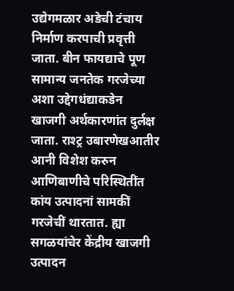उद्येगमळार अडेची टंचाय निर्माण करपाची प्रवृत्ती जाता. बीन फायद्याचे पूण सामान्य जनतेक गरजेच्या अशा उद्देगधंद्याकडेन खाजगी अर्थकारणांत दुर्लक्ष जाता. राश्ट्र उबारणेखआतीर आनी विशेश करुन आणिबाणीचे परिस्थितींत कांय उत्पादनां सामकीं गरजेचीं थारतात. ह्या सगळयांचेर केंद्रीय खाजगी उत्पादन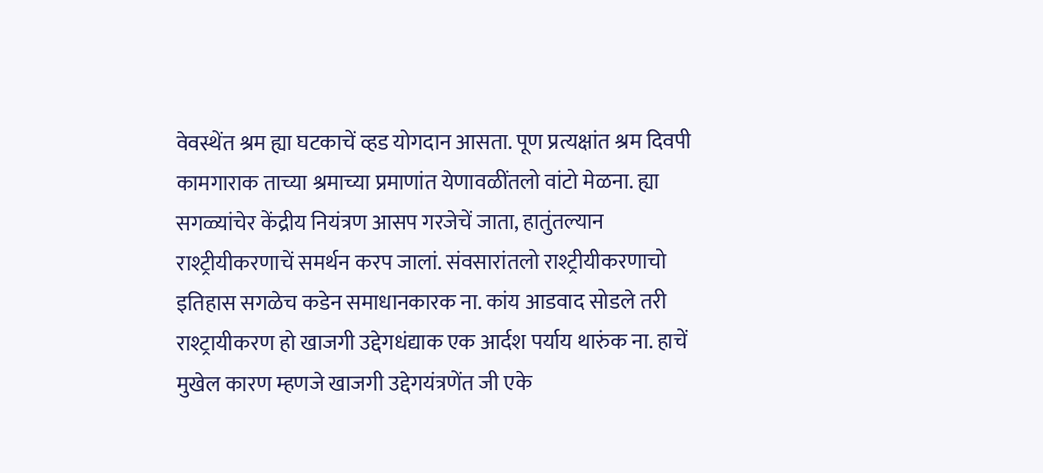वेवस्थेंत श्रम ह्या घटकाचें व्हड योगदान आसता. पूण प्रत्यक्षांत श्रम दिवपी कामगाराक ताच्या श्रमाच्या प्रमाणांत येणावळींतलो वांटो मेळना. ह्या सगळ्यांचेर केंद्रीय नियंत्रण आसप गरजेचें जाता, हातुंतल्यान राश्ट्रीयीकरणाचें समर्थन करप जालां. संवसारांतलो राश्ट्रीयीकरणाचो इतिहास सगळेच कडेन समाधानकारक ना. कांय आडवाद सोडले तरी राश्ट्रायीकरण हो खाजगी उद्देगधंद्याक एक आर्दश पर्याय थारुंक ना. हाचें मुखेल कारण म्हणजे खाजगी उद्देगयंत्रणेंत जी एके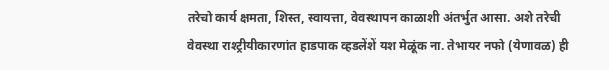तरेचो कार्य क्षमता, शिस्त, स्वायत्ता, वेवस्थापन काळाशी अंतर्भुत आसा. अशे तरेची वेवस्था राश्ट्रीयीकारणांत हाडपाक व्हडलेंशें यश मेळूंक ना. तेभायर नफो (येणावळ) ही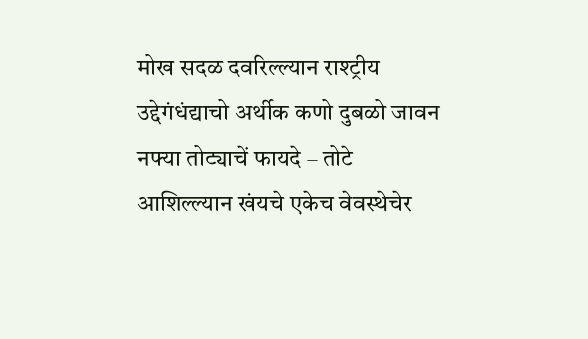मोख सदळ दवरिल्ल्यान राश्ट्रीय उद्देगंधंद्याचो अर्थीक कणो दुबळो जावन नफ्या तोट्याचें फायदे – तोटे आशिल्ल्यान खंयचे एकेच वेवस्थेचेर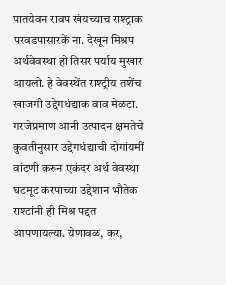पातयेवन रावप खंयच्याच राश्ट्राक परवडपासारकें ना. देखून मिश्रप अर्थवेवस्था हो तिसर पर्याय मुखार आयलो. हे वेवस्थेंत राश्ट्रीय तशेंच खाजगी उद्देगधंद्याक वाव मेळटा. गरजेप्रमाण आनी उत्पादन क्षमतेचे कुवतीनुसार उद्देगधंद्याची दोगांयमीं वांटणी करुन एकंदर अर्थ वेवस्था घटमूट करपाच्या उद्देशान भौतेक राश्टांनी ही मिश्र पद्दत आपणायल्या. येणावळ, कर,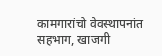कामगारांचो वेवस्थापनांत सहभाग, खाजगी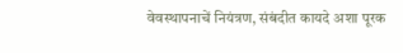वेवस्थापनाचें नियंत्रण, संबंदीत कायदे अशा पूरक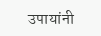उपायांनी